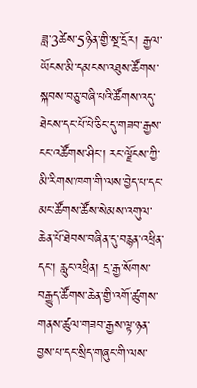ཟླ་3ཚེས་5ཉིན་གྱི་སྔ་དྲོར། རྒྱལ་ཡོངས་མི་དམངས་འཐུས་ཚོགས་སྐབས་བཅུ་བཞི་པའི་ཚོགས་འདུ་ཐེངས་དང་པོ་པེ་ཅིང་དུ་གཟབ་རྒྱས་ངང་འཚོགས་ཤིང་། རང་ལྗོངས་ཀྱི་མི་རིགས་ཁག་གི་ལས་བྱེད་པ་དང་མང་ཚོགས་ཚོས་སེམས་འགུལ་ཆེན་པོ་ཐེབས་བཞིན་དུ་བརྙན་འཕྲིན་དང་། རླུང་འཕྲིན། དྲ་རྒྱ་སོགས་བརྒྱུད་ཚོགས་ཆེན་གྱི་འགོ་ཚུགས་གནས་ཚུལ་གཟབ་རྒྱས་ལྟ་ཉན་བྱས་པ་དང་སྲིད་གཞུང་གི་ལས་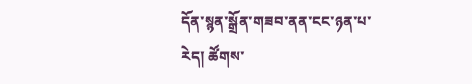དོན་སྙན་སྒྲོན་གཟབ་ནན་ངང་ཉན་པ་རེད། ཚོགས་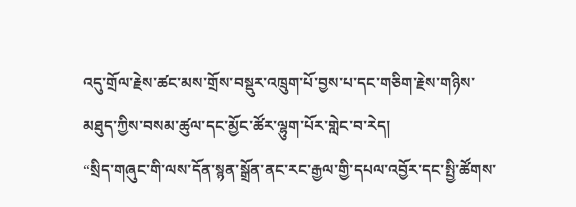འདུ་གྲོལ་རྗེས་ཚང་མས་གྲོས་བསྡུར་འཁྲུག་པོ་བྱས་པ་དང་གཅིག་རྗེས་གཉིས་མཐུད་ཀྱིས་བསམ་ཚུལ་དང་མྱོང་ཚོར་ལྷུག་པོར་གླེང་བ་རེད།
“སྲིད་གཞུང་གི་ལས་དོན་སྙན་སྒྲོན་ནང་རང་རྒྱལ་གྱི་དཔལ་འབྱོར་དང་སྤྱི་ཚོགས་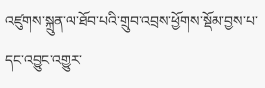འཛུགས་སྐྲུན་ལ་ཐོབ་པའི་གྲུབ་འབྲས་ཕྱོགས་སྡོམ་བྱས་པ་དང་འབྱུང་འགྱུར་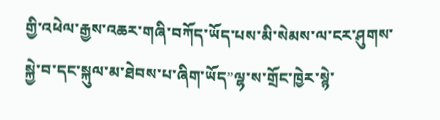གྱི་འཕེལ་རྒྱས་འཆར་གཞི་བཀོད་ཡོད་པས་མི་སེམས་ལ་ངར་ཤུགས་སྐྱེ་བ་དང་སྐུལ་མ་ཐེབས་པ་ཞིག་ཡོད”ལྷ་ས་གྲོང་ཁྱེར་སྙེ་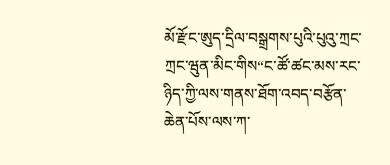མོ་རྫོང་ཨུད་དྲིལ་བསྒྲགས་པུའི་པུའུ་ཀྲང་ཀྲང་ཝུན་མིང་གིས“ང་ཚོ་ཚང་མས་རང་ཉིད་ཀྱི་ལས་གནས་ཐོག་འབད་བརྩོན་ཆེན་པོས་ལས་ཀ་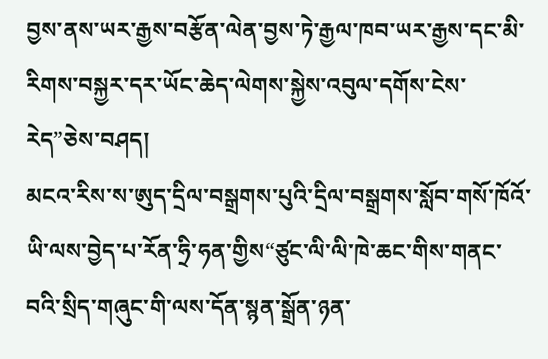བྱས་ནས་ཡར་རྒྱས་བརྩོན་ལེན་བྱས་ཏེ་རྒྱལ་ཁབ་ཡར་རྒྱས་དང་མི་རིགས་བསྐྱར་དར་ཡོང་ཆེད་ལེགས་སྐྱེས་འབུལ་དགོས་ངེས་རེད”ཅེས་བཤད།
མངའ་རིས་ས་ཨུད་དྲིལ་བསྒྲགས་པུའི་དྲིལ་བསྒྲགས་སློབ་གསོ་ཁོའོ་ཡི་ལས་བྱེད་པ་རོན་ཧྲི་ཧན་གྱིས“ཙུང་ལི་ལི་ཁེ་ཆང་གིས་གནང་བའི་སྲིད་གཞུང་གི་ལས་དོན་སྙན་སྒྲོན་ཉན་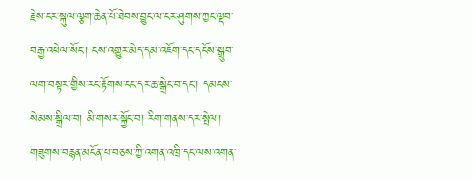རྗེས་ངར་སྐུལ་ལྕག་ཆེན་པོ་ཐེབས་བྱུང་ལ་ངར་ཤུགས་ཀྱང་ལྡབ་བརྒྱ་འཕེལ་སོང་། ངས་འགྱུར་མེད་དམ་འཇོག་དང་དངོས་སྒྲུབ་ལག་བསྟར་གྱིས་རང་རྟོགས་ངང་དར་ཆ་སྒྲེང་བ་དང་། དམངས་སེམས་སྒྲིལ་བ། མི་གསར་སྐྱོང་བ། རིག་གནས་དར་སྤེལ། གཟུགས་བརྙན་མངོན་པ་བཅས་ཀྱི་འགན་འཁྲི་དང་ལས་འགན་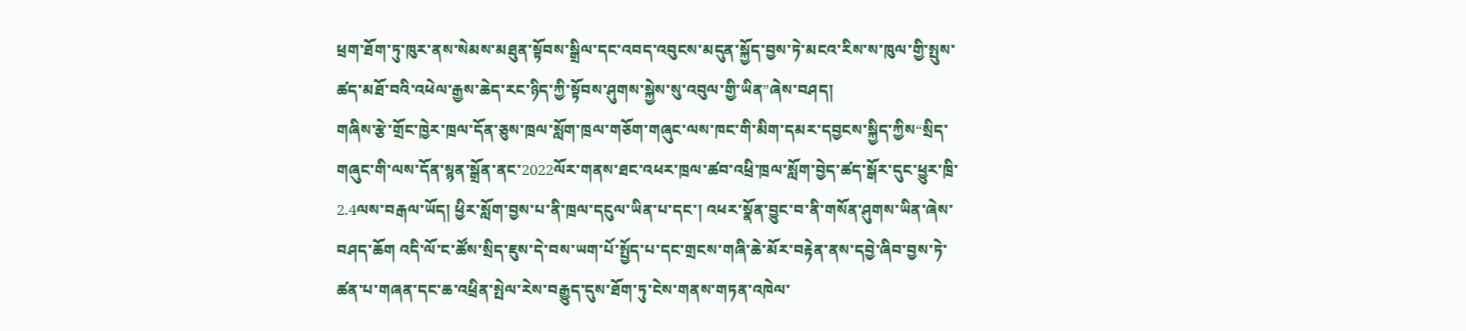ཕྲག་ཐོག་ཏུ་ཁུར་ནས་སེམས་མཐུན་སྟོབས་སྒྲིལ་དང་འབད་འབུངས་མདུན་སྐྱོད་བྱས་ཏེ་མངའ་རིས་ས་ཁུལ་གྱི་སྤུས་ཚད་མཐོ་བའི་འཕེལ་རྒྱས་ཆེད་རང་ཉིད་ཀྱི་སྟོབས་ཤུགས་སྐྱེས་སུ་འབུལ་གྱི་ཡིན”ཞེས་བཤད།
གཞིས་རྩེ་གྲོང་ཁྱེར་ཁྲལ་དོན་ཅུས་ཁྲལ་སློག་ཁྲལ་གཅོག་གཞུང་ལས་ཁང་གི་མིག་དམར་དབྱངས་སྐྱིད་ཀྱིས“སྲིད་གཞུང་གི་ལས་དོན་སྙན་སྒྲོན་ནང་2022ལོར་གནས་ཐང་འཕར་ཁྲལ་ཚབ་འཕྲི་ཁྲལ་སློག་བྱེད་ཚད་སྒོར་དུང་ཕྱུར་ཁྲི་2.4ལས་བརྒལ་ཡོད། ཕྱིར་སློག་བྱས་པ་ནི་ཁྲལ་དངུལ་ཡིན་པ་དང་། འཕར་སྣོན་བྱུང་བ་ནི་གསོན་ཤུགས་ཡིན་ཞེས་བཤད་ཆོག འདི་ལོ་ང་ཚོས་སྲིད་ཇུས་དེ་བས་ཡག་པོ་སྤྱོད་པ་དང་གྲངས་གཞི་ཆེ་མོར་བརྟེན་ནས་དབྱེ་ཞིབ་བྱས་ཏེ་ཚན་པ་གཞན་དང་ཆ་འཕྲིན་སྤེལ་རེས་བརྒྱུད་དུས་ཐོག་ཏུ་ངེས་གནས་གཏན་འཁེལ་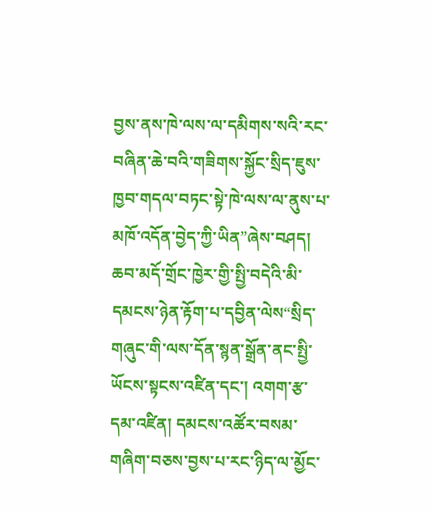བྱས་ནས་ཁེ་ལས་ལ་དམིགས་སའི་རང་བཞིན་ཆེ་བའི་གཟིགས་སྐྱོང་སྲིད་ཇུས་ཁྱབ་གདལ་བཏང་སྟེ་ཁེ་ལས་ལ་ནུས་པ་མཁོ་འདོན་བྱེད་ཀྱི་ཡིན”ཞེས་བཤད།
ཆབ་མདོ་གྲོང་ཁྱེར་གྱི་སྤྱི་བདེའི་མི་དམངས་ཉེན་རྟོག་པ་དབྱིན་ལེས“སྲིད་གཞུང་གི་ལས་དོན་སྙན་སྒྲོན་ནང་སྤྱི་ཡོངས་སྟངས་འཛིན་དང་། འགག་རྩ་དམ་འཛིན། དམངས་འཚོར་བསམ་གཞིག་བཅས་བྱས་པ་རང་ཉིད་ལ་མྱོང་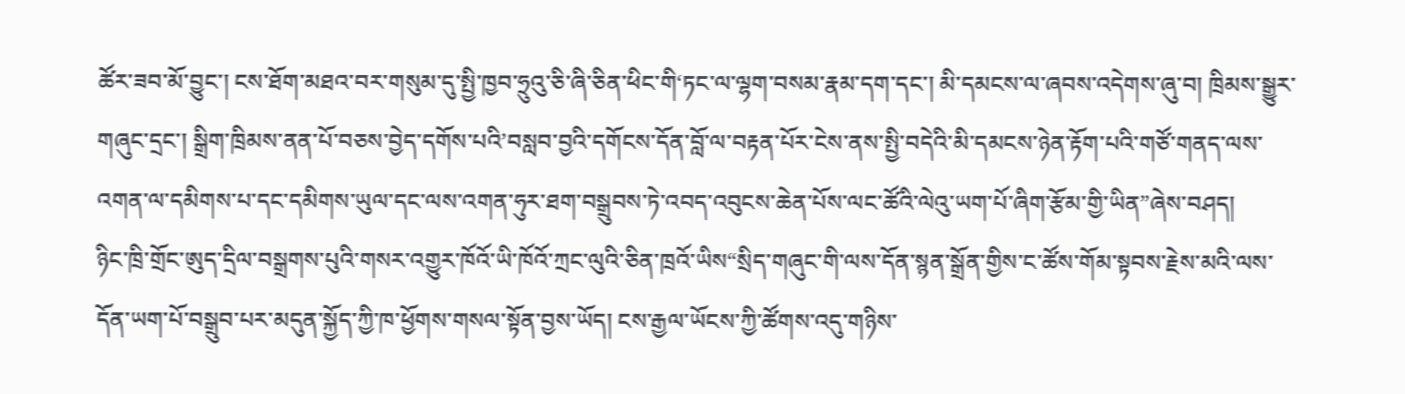ཚོར་ཟབ་མོ་བྱུང་། ངས་ཐོག་མཐའ་བར་གསུམ་དུ་སྤྱི་ཁྱབ་ཧྲུའུ་ཅི་ཞི་ཅིན་ཕིང་གི‘ཏང་ལ་ལྷག་བསམ་རྣམ་དག་དང་། མི་དམངས་ལ་ཞབས་འདེགས་ཞུ་བ། ཁྲིམས་སྒྱུར་གཞུང་དྲང་། སྒྲིག་ཁྲིམས་ནན་པོ་བཅས་བྱེད་དགོས་པའི’བསླབ་བྱའི་དགོངས་དོན་བློ་ལ་བརྟན་པོར་ངེས་ནས་སྤྱི་བདེའི་མི་དམངས་ཉེན་རྟོག་པའི་གཙོ་གནད་ལས་འགན་ལ་དམིགས་པ་དང་དམིགས་ཡུལ་དང་ལས་འགན་ཧུར་ཐག་བསྒྲུབས་ཏེ་འབད་འབུངས་ཆེན་པོས་ལང་ཚོའི་ལེའུ་ཡག་པོ་ཞིག་རྩོམ་གྱི་ཡིན”ཞེས་བཤད།
ཉིང་ཁྲི་གྲོང་ཨུད་དྲིལ་བསྒྲགས་པུའི་གསར་འགྱུར་ཁོའོ་ཡི་ཁོའོ་ཀྲང་ལུའི་ཅིན་ཁྲའོ་ཡིས“སྲིད་གཞུང་གི་ལས་དོན་སྙན་སྒྲོན་གྱིས་ང་ཚོས་གོམ་སྟབས་རྗེས་མའི་ལས་དོན་ཡག་པོ་བསྒྲུབ་པར་མདུན་སྐྱོད་ཀྱི་ཁ་ཕྱོགས་གསལ་སྟོན་བྱས་ཡོད། ངས་རྒྱལ་ཡོངས་ཀྱི་ཚོགས་འདུ་གཉིས་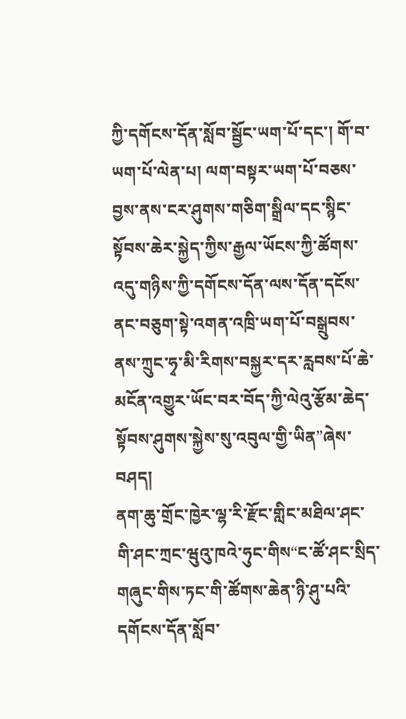ཀྱི་དགོངས་དོན་སློབ་སྦྱོང་ཡག་པོ་དང་། གོ་བ་ཡག་པོ་ལེན་པ། ལག་བསྟར་ཡག་པོ་བཅས་བྱས་ནས་ངར་ཤུགས་གཅིག་སྒྲིལ་དང་སྙིང་སྟོབས་ཆེར་སྐྱེད་ཀྱིས་རྒྱལ་ཡོངས་ཀྱི་ཚོགས་འདུ་གཉིས་ཀྱི་དགོངས་དོན་ལས་དོན་དངོས་ནང་བཅུག་སྟེ་འགན་འཁྲི་ཡག་པོ་བསྒྲུབས་ནས་ཀྲུང་ཧྭ་མི་རིགས་བསྐྱར་དར་རླབས་པོ་ཆེ་མངོན་འགྱུར་ཡོང་བར་བོད་ཀྱི་ལེའུ་རྩོམ་ཆེད་སྟོབས་ཤུགས་སྐྱེས་སུ་འབུལ་གྱི་ཡིན”ཞེས་བཤད།
ནག་ཆུ་གྲོང་ཁྱེར་ལྷ་རི་རྫོང་གླིང་མཐིལ་ཤང་གི་ཤང་ཀྲང་ཝུའུ་ཁའེ་ཧུང་གིས“ང་ཚོ་ཤང་སྲིད་གཞུང་གིས་ཏང་གི་ཚོགས་ཆེན་ཉི་ཤུ་པའི་དགོངས་དོན་སློབ་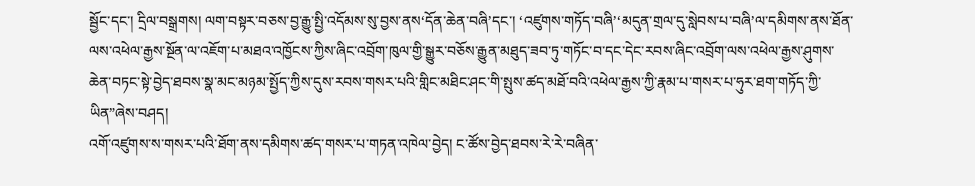སྦྱོང་དང་། དྲིལ་བསྒྲགས། ལག་བསྟར་བཅས་བྱ་རྒྱུ་སྤྱི་འདོམས་སུ་བྱས་ནས‘དོན་ཆེན་བཞི’དང་། ‘འཛུགས་གཏོད་བཞི’‘མདུན་གྲལ་དུ་སླེབས་པ་བཞི’ལ་དམིགས་ནས་ཐོན་ལས་འཕེལ་རྒྱས་སྔོན་ལ་འཇོག་པ་མཐའ་འཁྱོངས་ཀྱིས་ཞིང་འབྲོག་ཁུལ་གྱི་སྒྱུར་བཅོས་རྒྱུན་མཐུད་ཟབ་ཏུ་གཏོང་བ་དང་དེང་རབས་ཞིང་འབྲོག་ལས་འཕེལ་རྒྱས་ཤུགས་ཆེན་བཏང་སྟེ་བྱེད་ཐབས་སྣ་མང་མཉམ་སྤྱོད་ཀྱིས་དུས་རབས་གསར་པའི་གླིང་མཐིང་ཤང་གི་སྤུས་ཚད་མཐོ་བའི་འཕེལ་རྒྱས་ཀྱི་རྣམ་པ་གསར་པ་ཧུར་ཐག་གཏོད་ཀྱི་ཡིན”ཞེས་བཤད།
འགོ་འཛུགས་ས་གསར་པའི་ཐོག་ནས་དམིགས་ཚད་གསར་པ་གཏན་འཁེལ་བྱེད། ང་ཚོས་བྱེད་ཐབས་རེ་རེ་བཞིན་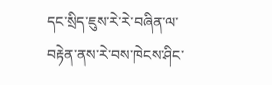དང་སྲིད་ཇུས་རེ་རེ་བཞིན་ལ་བརྟེན་ནས་རེ་བས་ཁེངས་ཤིང་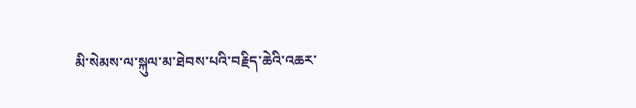མི་སེམས་ལ་སྐུལ་མ་ཐེབས་པའི་བརྗིད་ཆེའི་འཆར་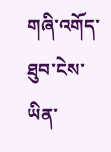གཞི་འགོད་ཐུབ་ངེས་ཡིན་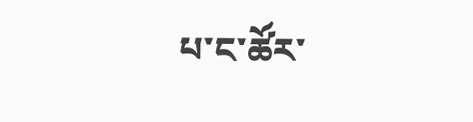པ་ང་ཚོར་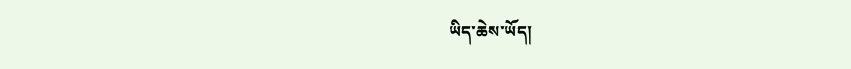ཡིད་ཆེས་ཡོད།